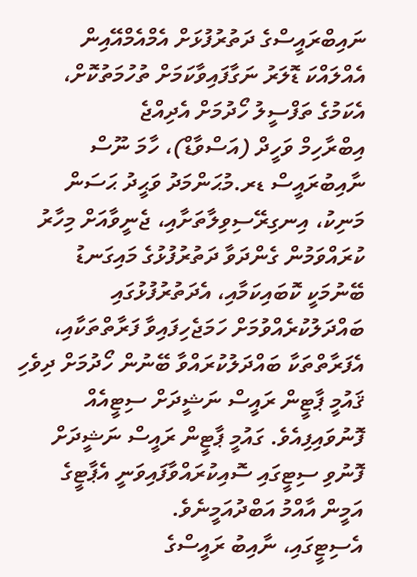ނައިބްރައީސްގެ ދަތުރުފުޅަށް އެމްއެމްއޭއިން އެއްލައްކަ ޑޮލަރު ނަގާފައިވާކަމަށް ތުހުމަތުކޮށް، އެކަމުގެ ތަފްސީލު ހޯދުމަށް އެދިއްޖެ
އިބްރާހިމް ވަހީދް (އަސްވާޑް)، ހާމަ ނޫސް
ނާއިބުރައީސް ޑރ.މުޙަންމަދު ވަޙީދު ޙަސަން މަނިކު، އިނގިރޭސިވިލާތަށާއި، ޖެނީވާއަށް މިހާރު ކުރައްވަމުން ގެންދަވާ ދަތުރުފުޅުގެ މައިގަނޑު ބޭނުމަކީ ކޮބައިކަމާއި، އެދަތުރުފުޅުގައި ބައްދަލުކުރެއްވުމަށް ހަމަޖެހިފައިވާ ފަރާތްތަކާއި، އެފަރާތްތަކާ ބައްދަލުކުރައްވާ ބޭނުން ހޯދުމަށް ދިވެހި ޤައުމީ ޕާޓީން ރައީސް ނަޝީދަށް ސިޓީއެއް ފޮނުވައިފިއެވެ. ގައުމީ ޕާޓީން ރައީސް ނަޝީދަށް ފޮނުވި ސިޓީގައި ސޮއިކުރައްވާފައިވަނީ އެޕާޓީގެ އަމީން އާއްމު އަބްދުއަމީނެވެ.
އެސިޓީގައި، ނާއިބު ރައީސްގެ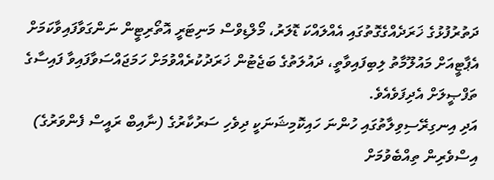ދަތުރުފުޅުގެ ޚަރަދެއްގެގޮތުގައި އެއްލައްކަ ޑޮލަރު، މޯލްޑިވްސް މަނިޓަރީ އޮތޯރިޓީން ނަންގަވާފައިވާކަމަށް އެޕާޓީއަށް މައުލޫމާތު ލިބިފައިވާތީ، ދައުލަތުގެ ބަޖެޓުން ޚަރަދުކުރެއްވުމަށް ހަމަޖައްސަވާފައިވާ ފައިސާގެ ތަފްޞީލަށް އެދިފަވެއެވެ.
އަދި އިނގިރޭސިވިލާތުގައި ހުންނަ ހައިކޮމިޝަނަކީ ދިވެހި ސަރުކާރުގެ (ނާއިބް ރައީސް ފެންވަރުގެ) އިސްވެރިން ތިއްބެވުމަށް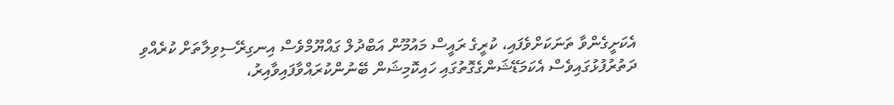އެކަށީގެންވާ ތަނަކަށްވެފައި، ކުރީގެ ރައީސް މައުމޫން އަބްދުލް ގައްޔޫމްވެސް އިނގިރޭސިވިލާތަށް ކުރެއްވި ދަތުރުފުޅުގައިވެސް އެކަމަޑޭޝަންގެގޮތުގައި ހައިކޮމިޝަން ބޭނުންކުރައްވާފައިވާއިރު،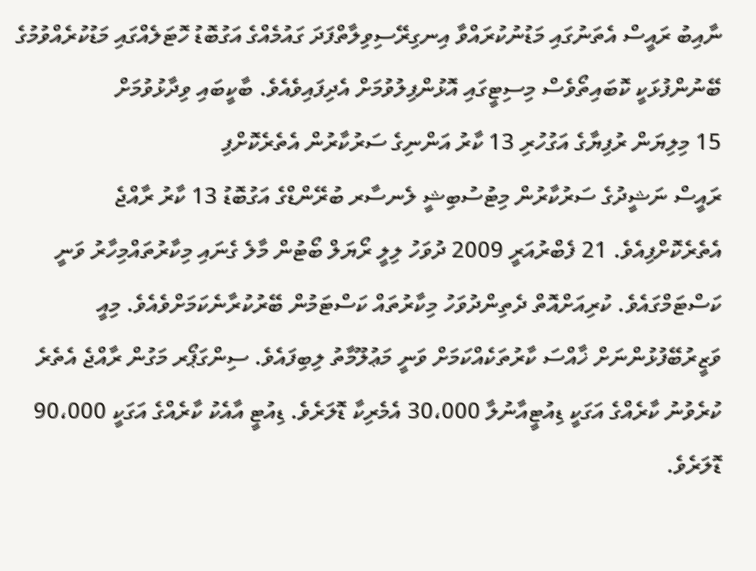ނާއިބު ރައީސް އެތަނުގައި މަޑުނުކުރައްވާ އިނގިރޭސިވިލާތްފަދަ ގައުމެއްގެ އަގުބޮޑު ހޮޓަލެއްގައި މަޑުކުރެއްވުމުގެ ބޭނުންފުޅަކީ ކޮބައިތޯވެސް މިސިޓީގައި އޮޅުންފިލުވުމަށް އެދިފައިވެއެވެ. ބާކީބައި ވިދާޅުވުމަށް
15 މިލިޔަން ރުފިޔާގެ އަގުހުރި 13 ކާރު އަންނިގެ ސަރުކާރުން އެތެރެކޮށްފި
ރައީސް ނަޝީދުގެ ސަރުކާރުން މިޓުސުބިޝީ ލެނސާރ ބުރޭންޑްގެ އަގުބޮޑު 13 ކާރު ރާއްޖެ އެތެރެކޮށްފިއެވެ. 21 ފެބްރުއަރީ 2009 ދުވަހު ލިލީ ރޯޔަލް ބޯޓުން މާލެ ގެނައި މިކާރުތައްމިހާރު ވަނީ ކަސްޓަމްގައެވެ. ކުރިއަށްއޮތް ދެތިންދުވަހު މިކާރުތައް ކަސްޓަމުން ބޭރުކުރާނެކަމަށްވެއެވެ. މިއީ ވަޒީރުބޭފުޅުންނަށް ޚާއްސަ ކާރުތަކެއްކަމަށް ވަނީ މަޢުލޫމާތު ލިބިފައެވެ. ސިންގަޕޯރ މަގުން ރާއްޖެ އެތެރެ ކުރެވުނު ކާރެއްގެ އަގަކީ ޑިއުޓީއާނުލާ 30،000 އެމެރިކާ ޑޮލަރެވެ. ޑިއުޓީ އާއެކު ކާރެއްގެ އަގަކީ 90،000 ޑޮލަރެވެ.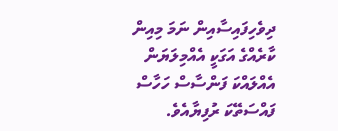ދިވެހިފައިސާއިން ނަމަ މިއިން ކާރެއްގެ އަގަކީ އެއްމިލަޔަން އެއްލައްކަ ފަންސާސް ހަހާސް ފައްސަތޭކަ ރުފިޔާއެވެ.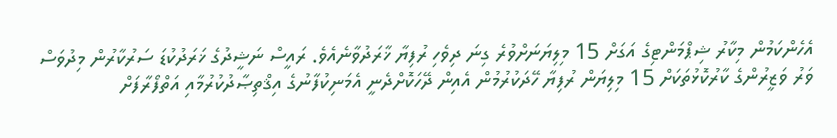އެހެންކަމުން މިކާރު ޝިޕްމަންޓިގެ އަގަށް 15 މިލިޔަނަށްވުރެ ގިނަ ދިވެހި ރުފިޔާ ޚާރަދުވާނެއެވެ. ރައީސް ނަޝީދުގެ ޚަރަދުކުޑަ ސަރުކާރުން މިދުވަސް ވަރު ވަޒީރުންގެ ކާރުކޮޅުތަކަށް 15 މިލިޔަން ރުފިޔާ ހޭދަކުރުމުން އެއިން ދޭހަކޮށްދެނީ އެމަނިކުފާނުގެ އިޤްތިޞާދުކުރުމާއި އަތްފޯރާފަށް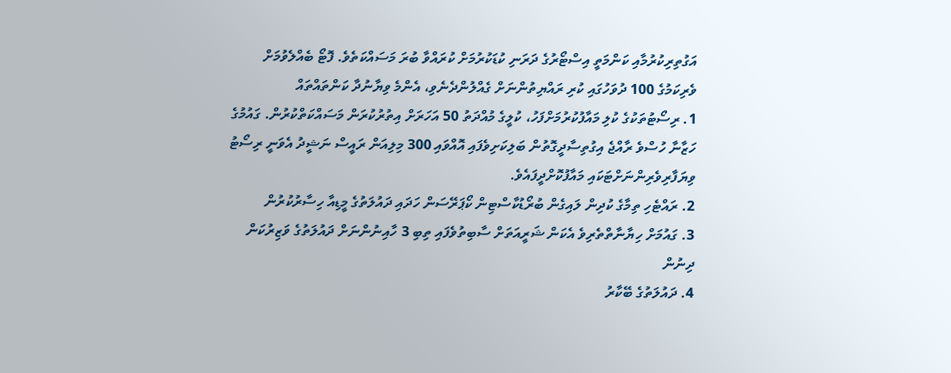އަގުތިރިކުރުމާއި ކަންމަތީ އިސްޓޯރުގެ ދަރަނި ކުޑަކުރުމަށް ކުރައްވާ ބުރަ މަސައްކަތެވެ. ފޮޓޯ ބެއްލެވުމަށް
ވެރިކަމުގެ 100 ދުވަހުގައި ކުރި ރައްޔިތުންނަށް ގެއްލުންދެނެވި، އެންމެ ވިޔާނުދާ ކަންތައްތައް
1. ރިސޯޓުތަކުގެ ކުލި މައާފުކުރުމަށްފަހު، ކުލީގެ މުއްދަތު 50 އަހަރަށް އިތުރުކުރަން މަސައްކަތްކުރުން. ގައުމުގެ ހަޒާނާ ހުސްވެ ރާއްޖެ އިގުތިސާދީގޮތުން ބަލިކަށިވެފައި އޮއްވައި 300 މިލިއަން ރައީސް ނަޝީދު އެވަނީ ރިސޯޓު ވިޔަފާރިވެރިންނަށްޓަކައި މައާފުކޮށްދީފައެވެ.
2. ރައްޓެހި ތިމާގެ ކުދިން ލައިގެން ބުރޯޑުކާސްޓިން ކޯޕަރޭސަން ހަދައި ދައުލަތުގެ މީޑިއާ ހިސާރުކުރުން
3. ގައުމަށް ހިޔާނާތްތެރިވެ އެކަން ޝަރީއަތަށް ސާބިތުވެފައި ތިބި 3 ހާއިނުންނަށް ދައުލަތުގެ ވަޒިރުކަން ދިނުން
4. ދައުލަތުގެ ބޭކާރު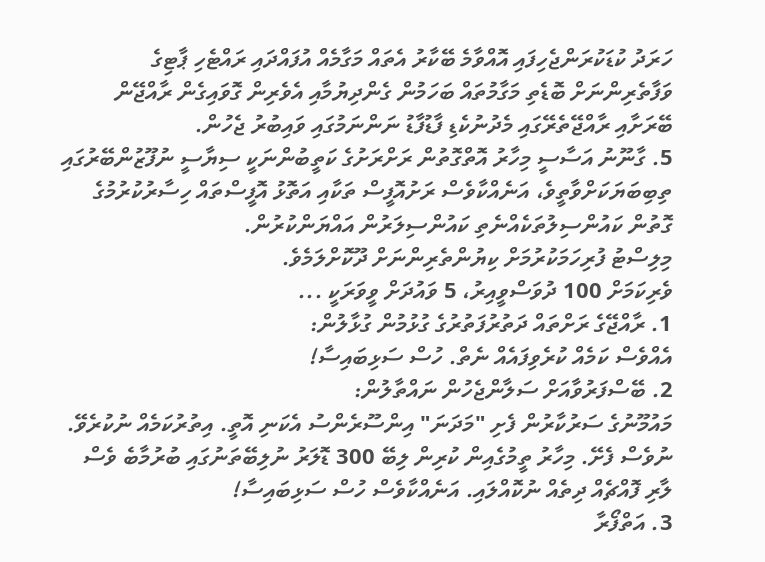ހަރަދު ކުޑަކުރަންޖެހިފައި އޮއްވާމެ ބޭކާރު އެތައް މަގާމެއް އުފައްދައި ރައްޓެހި ޕާޓިގެ ވަފާތެރިންނަށް ބޮޑެތި މަގާމުތައް ބަހަމުން ގެންދިޔުމާއި އެވެރިން ގޮވައިގެން ރާއްޖޭން ބޭރަށާއި ރާއްޖޭތެރޭގައި މެދުނުކެޑި ފާޑުފާޑު ނަންނަމުގައި ވައިބުރު ޖެހުން.
5. ގާނޫނު އަސާސީ މިހާރު އޮތްގޮތުން ރަށްރަށުގެ ކަތީބުންނަކީ ސިޔާސީ ނުފޫޒުންބޭރުގައި ތިބިބަޔަކަށްވާތީވެ، އަނެއްކާވެސް ރަށުއޮފީސް ތަކާއި އަތޮޅު އޮފީސްތައް ހިސާރުކުރުމުގެ ގޮތުން ކައުންސިލުތަކެއްނެތި ކައުންސިލަރުން އައްޔަންކުރުން.
މިލިސްޓު ފުރިހަމަކުރުމަށް ކިޔުންތެރިންނަށް ދޫކޮށްލަމެވެ.
ވެރިކަމަށް 100 ދުވަސްވީއިރު، 5 ވައުދަށް ވީވަރަކީ ...
1. ރާއްޖޭގެ ރަށްތައް ދަތުރުފަތުރުގެ ގުޅުމުން ގުޅާލުން:
އެއްވެސް ކަމެއް ކުރެވިފައެއް ނެތް. ހުސް ސަޅިބައިސާ!
2. ބޭސްފަރުވާއަށް ސަލާންޖެހުން ނައްތާލުން:
މައުމޫނުގެ ސަރުކާރުން ފެށި "މަދަނަ" އިންސޫރެންސު އެކަނި އޮތީ. އިތުރުކަމެއް ނުކުރެވޭ. ނުވެސް ފެށޭ. މިހާރު ތީމުގެއިން ކުރިން ލިބޭ 300 ޑޮލަރު ނުލިބޭތަނުގައި ބުރުމާބެ ވެސް ލާރި ފޮއްޗެއް ދިތެއް ނުކޮއްލައި. އަނެއްކާވެސް ހުސް ސަޅިބައިސާ!
3. އަތްފޯރާ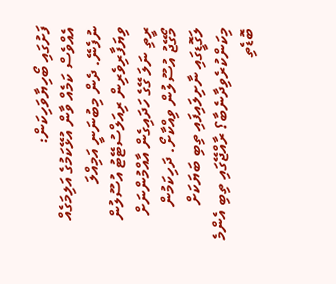ފަށުގައި ބޯހިޔާވަހިކަން:
އެއްވެސް ކަމެއް ވާން އުޅޭކަމުގެ އަލިމަގެއް ނުފެނޭ. ދެން މިބުނަނީ އަމިއްލަ ވިޔަފާރިވެރިން ރިއަލްސުޓޭޓު އުސޫލުން ރީތި ނަލަ ގޭގެ ހަދައިގެން އާއްމުންނަށް މޯގޭޖު އުސޫލުން ވިއްކާށޯ. ދަހިކަމުން ލަގޮޑީގައި ނާށިލައިފައި ތިބި ބަޔަކަށް މިކަންކުރެވިދާނެބާ؟ ރާއްޖޭގައި ތިބި އެންމެ ބޮޑެތި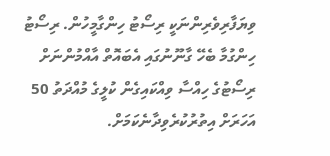ވިޔަފާރިވެރިންނަކީ ރިސޯޓު ހިންގާމީހުން. ރިސޯޓު ހިންގުމާ ބެހޭ ގާނޫނުގައި އެބައޮތް އާއްމުންނަށް ރިސޯޓުގެ ހިއްސާ ވިއްކައިގެން ކުލީގެ މުއްދަތު 50 އަހަރަށް އިތުރުކުރެވިދާނެކަމަށް.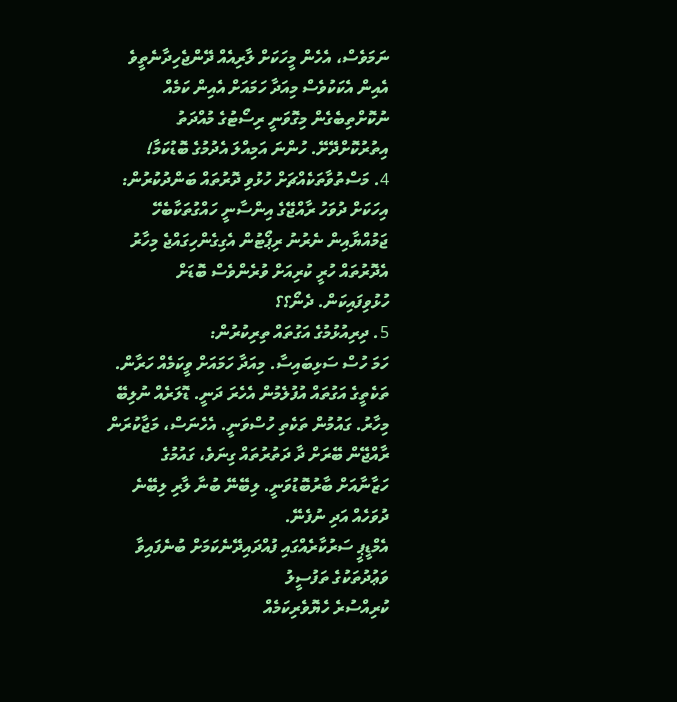ނަމަވެސް، އެހެން މީހަކަށް ލާރިއެއް ދޭންޖެހިދާނެތީވެ އެއިން އެކަކުވެސް މިއަދާ ހަމައަށް އެއިން ކަމެއް ނުކޮށްތިބެގެން މިގޮވަނީ ރިސޯޓުގެ މުއްދަތު އިތުރުކޮށްދޭށޭ. ހުންނަ އަމިއްލަ އެދުމުގެ ބޮޑުކަމާ!
4. މަސްތުވާތަކެއްޗަށް ހުޅުވި ދޮރުތައް ބަންދުކުރުން:
އިހަކަށް ދުވަހު ރާއްޖޭގެ އިންސާނީ ހައްގުތަކާބެހޭ ޖަމުއްޔާއިން ނެރުނު ރިޕޯޓުން އެގިގެންހިގައްޖެ މިހާރު އެދޮރުތައް ހުރީ ކުރިއަށް ވުރެންވެސް ބޮޑަށް ހުޅުވިފައިކަން. ދެނޯ؟؟
5. ދިރިއުޅުމުގެ އަގުތައް ތިރިކުރުން:
ހަމަ ހުސް ސަޅިބައިސާ. މިއަދާ ހަމައަށް ވީކަމެއް ހަރާން. ތަކެތީގެ އަގުތައް އުފުލެމުން އެހެރަ ދަނީ. ޑޮލަރެއް ނުލިބޭ މިހާރު. ގައުމުން ތަކެތި ހުސްވަނީ. އެހެނަސް، މަޖާކުރަން ރާއްޖޭން ބޭރަށް ދާ ދަތުރުތައް ގިނަވެ، ގައުމުގެ ހަޒާނާއަށް ބާރުބޮޑުވަނީ. ލިބޭނޭ ބުނާ ލާރި ލިބޭނެ ދުވަހެއް އަދި ނުފެނޭ.
އެމްޑީޕީ ސަރުކާރެއްގައި ފުއްދައިދޭނެކަމަށް ބުނެފައިވާ ވަޢުދުތަކުގެ ތަފުސީލު
ކުރިއްސުރެ ހެޔޮވެރިކަމެއް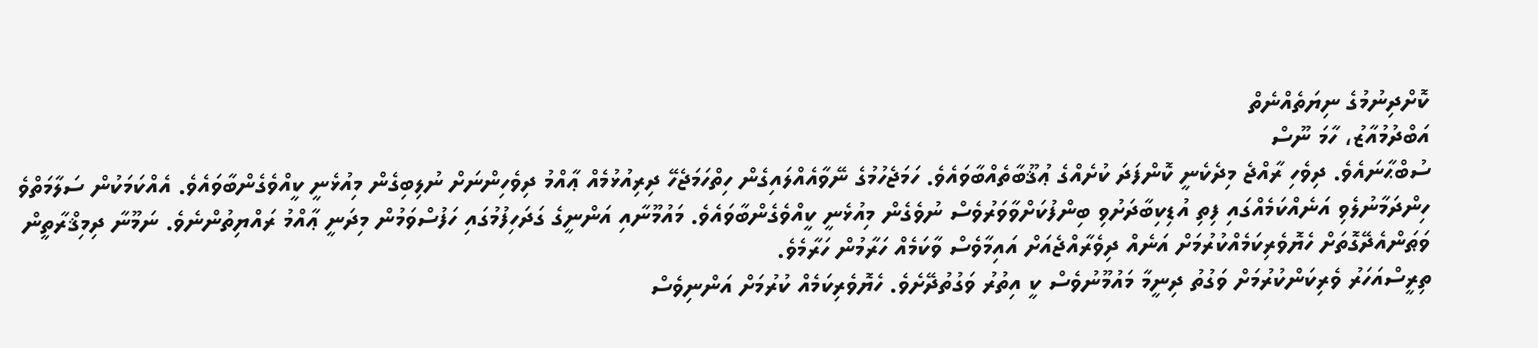ކޮށްދިނުމުގެ ނިޔަތެއްނެތް
އަބްދުމުއާޒު، ހާމަ ނޫސް
ސުބްޙާނައެވެ. ދިވެހި ރާއްޖެ މިދެކެނީ ކޮންފަދަ ކުށެއްގެ ޢުޤޫބާތެއްބާވައެވެ. ހަމަޖެހުމުގެ ނޭވާއެއްލައިގެން ހިތްހަމަޖެހޭ ދިރިއުޅުމެއް ޢާއްމު ދިވެހިންނަށް ނުލިބިގެން މިއުޅެނީ ކީއްވެގެންބާވައެވެ. އެއްކަމަކުން ސަލާމަތްވެ ހިންދަމާނުލެވި އަނެއްކަމެއްގައި ފިތި އުޑިކިބާދަށުވި ބިންފުކަށްވާވަރުވެސް ނުވެގެން މިއުޅެނީ ކީއްވެގެންބާވައެވެ. މައުމޫނާއި އަންނީގެ ގަދަހިފުމުގައި ހަފުސްވަމުން މިދަނީ ޢާއްމު ރައްޔިތުންނެވެ. ނަމޫނާ ދިމިޤްރާތީން ވަޠަންއެދޭގޮތަށް ހެޔޮވެރިކަމެއްކުރުމަށް އަނެއް ދިވެރާއްޖެއަށް އައިމާވެސް ވާކަމެއް ހަރާމުން ހަރާމެވެ.
ތިރީސްއަހަރު ވެރިކަންކުރުމަށް ވަގުތު ދިނީމާ މައުމޫނުވެސް ކީ އިތުރު ވަގުތުދޭށެވެ. ހެޔޮވެރިކަމެއް ކުރުމަށް އަންނިވެސް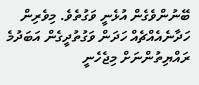ބޭނުންވެގެން އުޅެނީ ވަގުތެވެ. މިވެރިން ހަދާނެއެއްޗެއް ހަދަން ވަގުތުދީގެން އަބަދުމެ ރައްޔިތުންނަށް މިޖެހެނީ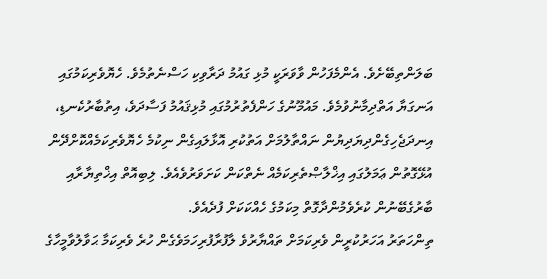ބަލަންތިބޭށެވެ. އެންމެފަހުން ވާވަރަކީ މުޅި ގައުމު ދަރާވިކި ހަސްނެތުމެވެ. ހެޔޮވެރިކަމުގައި އަނގަޔާ އަތްދިމާނުވުމެވެ. މައުމޫނުގެ ހަންފެތުރުމުގައި މުޅިޤައުމު ފަސާދަވެ، އިތުބާރުކެނޑި، އިނދަޖެހިގެންދިޔަދިޔުން ނައްތާލުމަށް އަތުކުރި އޮޅާލައިގެން ނިކުމެ ހެޔޮވެރިކަމެއްކޮށްދޭން އުޅޭގޮތުން ޢަމަލުގައި އިޚްލާޞްތެރިކަމެއް ނެތްކަން ކަށަވަރުވެއެވެ. ލިބިއޮތް އިޚްތިޔާރާއި ބާރުގެބޭނުން ކުރެވެމުންދާގޮތް މިކަމުގެ ހެއްކަކަށް ފުދެއެވެ.
ތިންހަތަރު އަހަރުކުރީން ވެރިކަމަށް ތައްޔާރުވެ ލާފުރާފުރިހަމަވެގެން ހުރެ ވެރިކަމާ ޙަވާލުވާމީހާގެ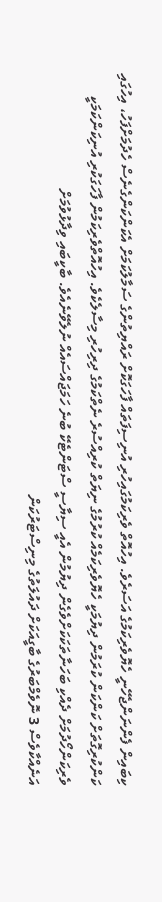ކިބައިން ފެންނަންޖެހޭނީ ހެޔޮވެރިކަމުގެ އަސަރެވެ. އިހުއޮތް ވެރިކަމުގައިހުރި އުނިސިފަތައް ފާހަގަކޮށް ރައްޔިތުންގެ ސަމާލުކަމަށް އެކަންކަންގެނެސް ހެދުމަށްފަހު، އިހުގައި ކަންކުރިގޮތަށް ކަންކަން ކުރަމުން ދިޔުމަކީ ހެޔޮވެރިކަމެއް ކުރުމުގެ ނިޔަތް ކުރިއްސުރެ ނެތްކަމުގެ ދިރިހުރި މިސާލެކެވެ. އިހުއޮތްވެރިކަމުން ފާހަގަކުރި އުނިކަންކަމަކީ ވެރިކަންހޯދުމަށް ދެއްކި ބަހަނާތަކަކަށްވެގެން ދިޔުމުން އެއީ ސިޔާސީ ސްޓަންޓެކޭ ބުނެ ހަމަޖައްސައެއް ނުލެވޭނެއެވެ. ބާކީބައި ވިދާޅުވުމަށް
އަނެއްކާވެސް 3 ނޮވެމްބަރުގެ ބާގީއަކަށް ދައުލަތުގެ މިނިސްޓަރުކަން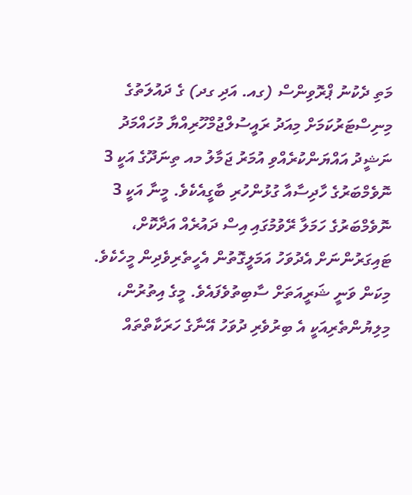މަތި ދެކުނު ޕްރޮވިންސް (ގއ. އަދި ގދ) ގެ ދައުލަތުގެ މިނިސްޓަރުކަމަށް މިއަދު ރައީސުލްޖުމްހޫރިއްޔާ މުހައްމަދު ނަޝީދު އައްޔަންކުރެއްވި އުމަރު ޖަމާލު މއ ތިނަދޫގެ އަކީ 3 ނޮވެމްބަރުގެ ހާދިސާއާ ގުޅުންހުރި ބާގީއެކެވެ. މީނާ އަކީ 3 ނޮވެމްބަރުގެ ހަމަލާ ރޭވުމުގައި އިސް ދައުރެއް އަދާކޮށް، ޓައިގަރުންނަށް އެދުވަހު އަމަލީގޮތުން އެހީތެރިވެދިން މީހެކެވެ. މިކަން ވަނީ ޝަރީއަތަށް ސާބިތުވެފައެވެ. މީގެ އިތުރުން، މިލިޔުންތެރިއަކީ އެ ބިރުވެރި ދުވަހު އޭނާގެ ހަރަކާތްތައް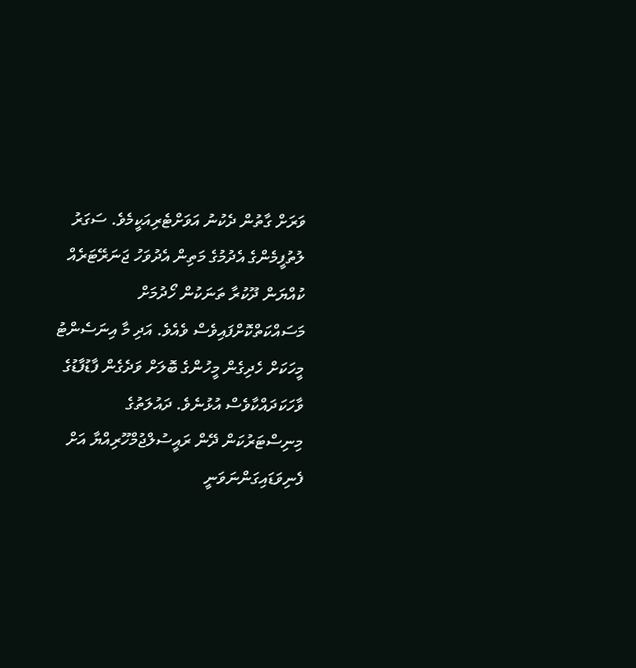ވަރަށް ގާތުން ދެކުނު އަވަށްޓެރިއަކީމެވެ. ސަގަރު ލުތުފީމެންގެ އެދުމުގެ މަތިން އެދުވަހު ޖަނަރޭޓަރެއް ކުއްޔަން ދޫކުރާ ތަނަކުން ހޯދުމަށް މަސައްކަތްކޮށްފައިވެސް ވެއެވެ. އަދި މާ އިނަސެންޓު މީހަކަށް ހެދިގެން މީހުންގެ ބޮލަށް ވަދެގެން ފާޑުފާޑުގެ ވާހަކަދައްކާވެސް އުޅުނެވެ. ދައުލަތުގެ މިނިސްޓަރުކަން ދޭން ރައީސުލްޖުމްހޫރިއްޔާ އަށް ފެނިވަޑައިގަންނަވަނީ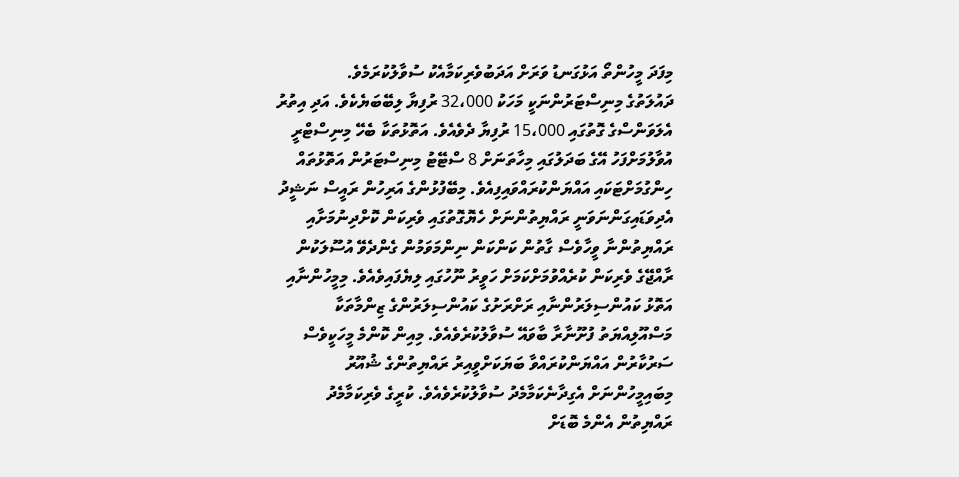މިފަދަ މީހުންތޯ އަޅުގަނޑު ވަރަށް އަދަބުވެރިކަމާއެކު ސުވާލުކުރަމެވެ.
ދައުލަތުގެ މިނިސްޓަރުންނަކީ މަހަކު 32،000 ރުފިޔާ ލިބޭބަޔެކެވެ. އަދި އިތުރު އެލަވަންސްގެ ގޮތުގައި 15،000 ރުފިޔާ ދެވެއެވެ. އަތޮޅުތަކާ ބެހޭ މިނިސްޓްރީ އުވާލުމަށްފަހު އޭގެ ބަދަލުގައި މިހާތަނަށް 8 ސްޓޭޓު މިނިސްޓަރުން އަތޮޅުތައް ހިންގުމަށްޓަކައި އައްޔަންކުރައްވައިފިއެވެ. މިބޭފުޅުންގެ އަރިހުން ރައީސް ނަޝީދު އެދިވަޑައިގަންނަވަނީ ރައްޔިތުންނަށް ހެޔޮގޮތުގައި ވެރިކަން ކޮށްދިނުމަށާއި ރައްޔިތުންނާ ވީހާވެސް ގާތުން ކަންކަން ނިންމަވަމުން ގެންދެވޭ އުސޫލަކުން ރާއްޖޭގެ ވެރިކަން ކުރެއްވުމަށްކަމަށް ހަވީރު ނޫހުގައި ލިޔެފައިވެއެވެ. މިމީހުންނާއި އަތޮޅު ކައުންސިލަރުންނާއި ރަށްރަށުގެ ކައުންސިލަރުންގެ ޒިންމާތަކާ މަސްއޫލިއްޔަތު ފުށޫނާރާ ބާވައޭ ސުވާލުކުރެވެއެވެ. މިއިން ކޮންމެ މީހަކީވެސް ސަރުކާރުން އައްޔަންކުރައްވާ ބަޔަކަށްވީއިރު ރައްޔިތުންގެ ޝުއޫރު މިބައިމީހުންނަށް އެގިދާނެކަމާމެދު ސުވާލުކުރެވެއެވެ. ކުރީގެ ވެރިކަމާމެދު ރައްޔިތުން އެންމެ ބޮޑަށް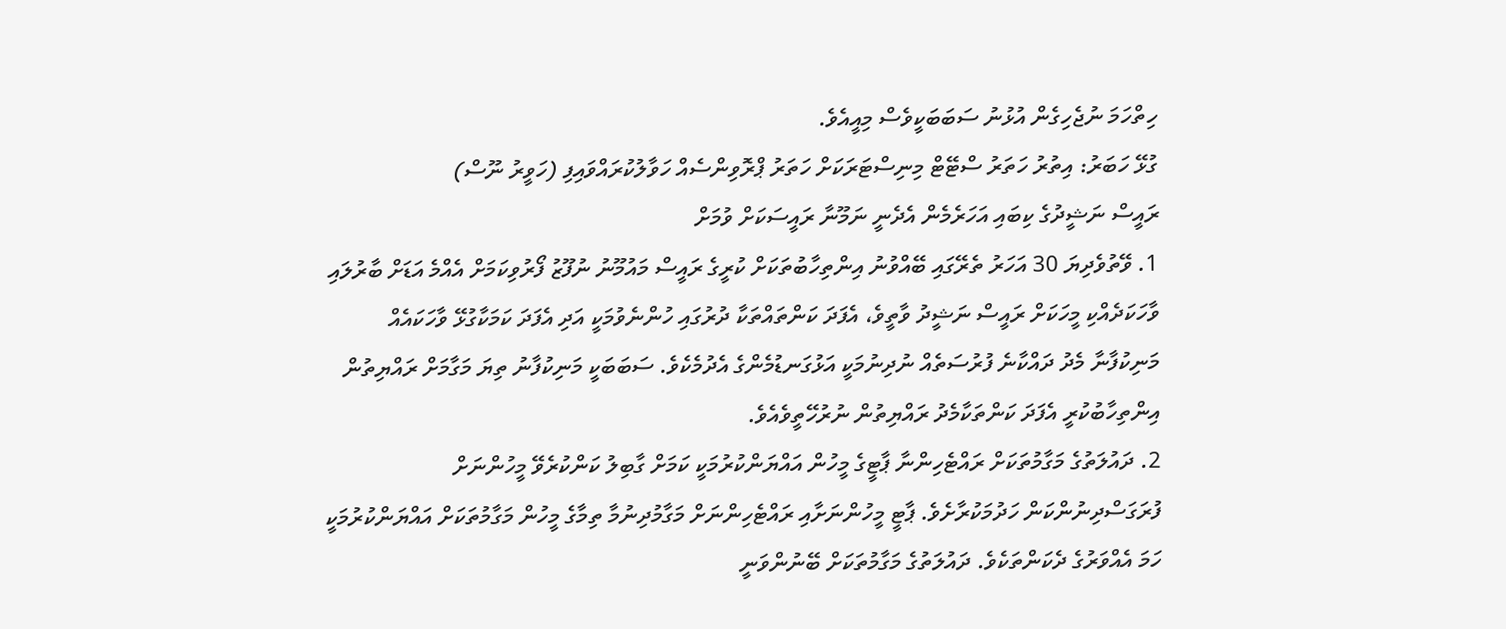ހިތްހަމަ ނުޖެހިގެން އުޅުނު ސަބަބަކީވެސް މިއީއެވެ.
ގުޅޭ ހަބަރު: އިތުރު ހަތަރު ސްޓޭޓް މިނިސްޓަރަކަށް ހަތަރު ޕްރޮވިންސެއް ހަވާލުކުރައްވައިފި (ހަވީރު ނޫސް)
ރައީސް ނަޝީދުގެ ކިބައި އަހަރެމެން އެދެނީ ނަމޫނާ ރައީސަކަށް ވުމަށް
1. ވޭތުވެދިޔަ 30 އަހަރު ތެރޭގައި ބޭއްވުނު އިންތިހާބުތަކަށް ކުރީގެ ރައީސް މައުމޫނު ނުފޫޒު ފޯރުވިކަމަށް އެއްމެ އަޑަށް ބާރުލައި ވާހަކަދެއްކި މީހަކަށް ރައީސް ނަޝީދު ވާތީވެ، އެފަދަ ކަންތައްތަކާ ދުރުގައި ހުންނެވުމަކީ އަދި އެފަދަ ކަމަކާގުޅޭ ވާހަކައެއް މަނިކުފާނާ މެދު ދައްކާނެ ފުރުސަތެއް ނުދިނުމަކީ އަޅުގަނޑުމެންގެ އެދުމެކެވެ. ސަބަބަކީ މަނިކުފާނު ތިޔަ މަގާމަށް ރައްޔިތުން އިންތިހާބުކުރީ އެފަދަ ކަންތަކާމެދު ރައްޔިތުން ނުރުހޭތީވެއެވެ.
2. ދައުލަތުގެ މަގާމުތަކަށް ރައްޓެހިންނާ ޕާޓީގެ މީހުން އައްޔަންކުރުމަކީ ކަމަށް ގާބިލު ކަންކުރެވޭ މީހުންނަށް ފުރަގަސްދިނުންކަން ހަދުމަކުރާށެވެ. ޕާޓީ މީހުންނަށާއި ރައްޓެހިންނަށް މަގާމުދިނުމާ ތިމާގެ މީހުން މަގާމުތަކަށް އައްޔަންކުރުމަކީ ހަމަ އެއްވަރުގެ ދެކަންތަކެވެ. ދައުލަތުގެ މަގާމުތަކަށް ބޭނުންވަނީ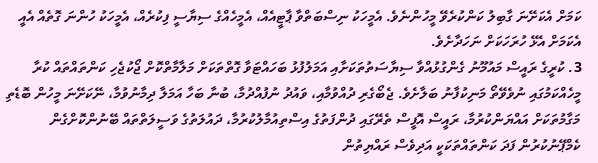ކަމަށް އެކަށޭނަ ގާބިލު ކަންކުރެވޭ މީހުންނެވެ. އެމީހަކު ނިސްބަތްވާ ޕާޓީއެއް، އެމީހެއްގެ ސިޔާސީ ފިކުރެއް، އެމީހަކު ހުންނަ ގޮތެއް އެއީ އެކަމަށް އެޅޭ ހުރަހަކަށް ނަހަދާށެވެ.
3. ކުރީގެ ރައީސް މައުމޫނު ގެންގުޅުއްވާ ސިޔާސަތުތަކަށާއި އަމަލުފުޅު ބަހައްޓަވާ ގޮތްތަކަށް މަލާމާތްކޮށް ޖޯކުޖެހި ކަންތައްތައް ކުރާ މީހެއްކަމުގައި ނުވެވޭތޯ މަނިކުފާނު ބަލާށެވެ. ޖެބޯގެރި ދުއްވުމާއި، ވައުދު ނުފުއްދުމާ، ބުނާ ބަހާ އަމަލާ ދިމާނުވުމާ، ނޭކަށޭނަ މީހުން ބޮޑެތި މަގާމުތަކަށް އައްޔަންކުރުމާ، ރައީސް އޮފީސް ތެރޭގައި ދުންފަތުގެ އިސްތިއުމާލުކުރުމާ، ދައުލަތުގެ ވަސީލަތްތައް ބޭނުންކޮށްގެން ކެމްޕޭނުކުރުން ފަދަ ކަންތައްތަކަކީ އަދިވެސް ރައްޔިތުން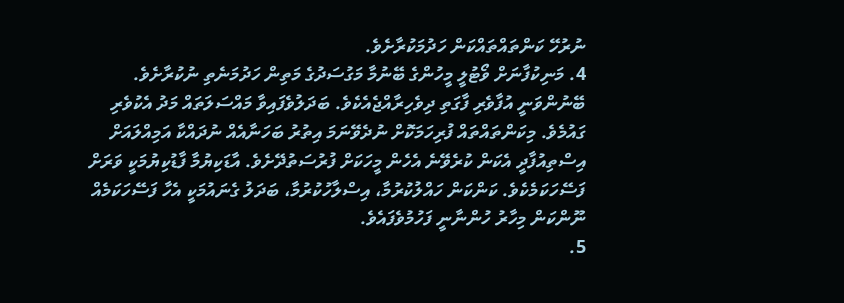ނުރުހޭ ކަންތައްތައްކަން ހަދުމަކުރާށެވެ.
4. މަނިކުފާނަށް ވޯޓުލީ މީހުންގެ ބޭނުމާ މަގުސަދުގެ މަތިން ހަދުމަނެތި ނުކުރާށެވެ. ބޭނުންވަނީ އުފާވެރި ފާގަތި ދިވެހިރާއްޖެއެކެވެ. ބަދަލުވެފައިވާ މައްސަލަތައް މަދު އެކުވެރި ގައުމެވެ. މިކަންތައްތައް ފުރިހަމަކޮށް ނުދެވޭނަމަ އިތުރު ބަހަނާއެއް ނުދައްކާ އަމިއްލައަށް އިސްތިއުފާދީ އެކަން ކުރެވޭނެ އެހެން މީހަކަށް ފުރުސަތުދޭށެވެ. އާޑަކިޔުމާ ފާޑުކިޔުމަކީ ވަރަށް ފަސޭހަކަމެކެވެ. ކަންކަން ހައްލުކުރުމާ، އިސްލާހުކުރުމާ، ބަދަލު ގެނައުމަކީ އެހާ ފަސޭހަކަމެއް ނޫންކަން މިހާރު ހުންނާނީ ފަހުމުވެފައެވެ.
5.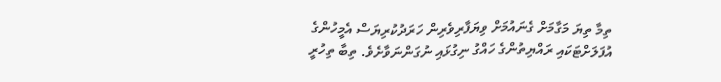ތިމާ ތިޔަ މަގާމަށް ގެނައުމަށް ވިޔަފާރިވެރިން ހަރަދުކުރިޔަސް އެމީހުންގެ އުފަލަށްޓަކައި ރައްޔިތުންގެ ހައްގު ނިގުޅައި ނުގަންނަވާށެވެ. ތިބާ ތިހުރީ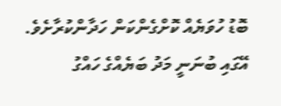ބޮޑު ހުވަޔެއް ކޮށްގެންކަން ހަދާންކުރާށެވެ. އޭގައި ބުނަނީ މަދު ބަޔެއްގެ ހައްގު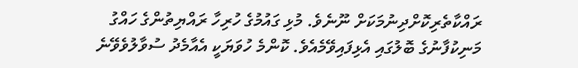ރައްކާތެރިކޮށްދިނުމަކަށް ނޫނެވެ. މުޅި ގައުމުގެ ހުރިހާ ރައްޔިތުންގެ ހައްގު މަނިކުފާނުގެ ބޮލުގައި އެޅިފައިވޭމެއެވެ. ކޮންމެ ހުވަޔަކީ އެއާމެދު ސުވާލުވެވޭނެ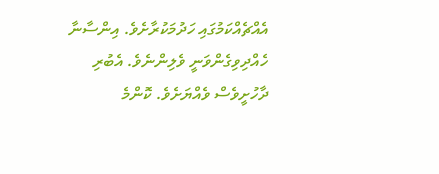އެއްޗެއްކަމުގައި ހަދުމަކުރާށެވެ. އިންސާނާ ހެއްދިވިގެންވަނީ ވެލިންނެވެ. އެބުރި ދާހުށީވެސް ވެއްޔަށެވެ. ކޮންމެ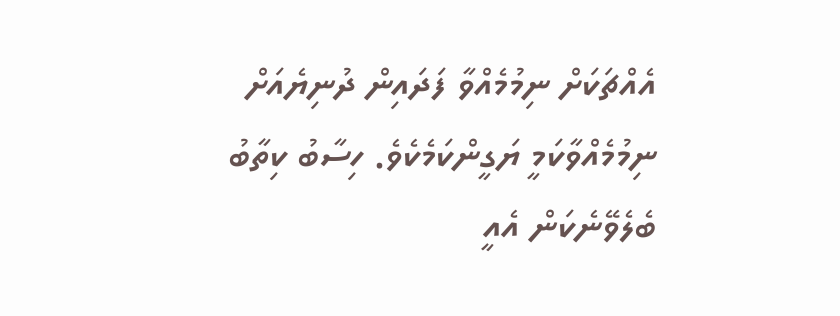އެއްޗަކަށް ނިމުމެއްވާ ފަދައިން ދުނިޔެއަށް ނިމުމެއްވާކަމީ ޔަގީންކަމެކެވެ. ހިސާބު ކިތާބު ބެލެވޭނެކަން އެއީ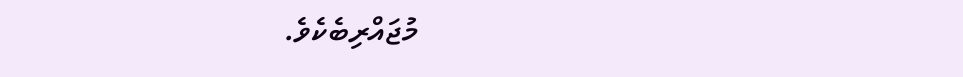މުޖައްރިބެކެވެ.